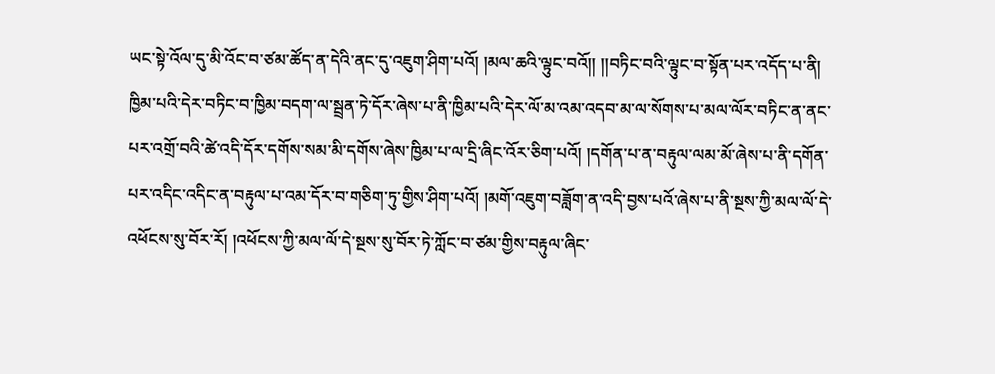ཡང་སྟེ་འོལ་དུ་མི་འོང་བ་ཙམ་ཚོད་ན་དེའི་ནང་དུ་འཇུག་ཤིག་པའོ། །མལ་ཆའི་ལྟུང་བའོ།། །།བཏིང་བའི་ལྟུང་བ་སྟོན་པར་འདོད་པ་ནི། ཁྱིམ་པའི་དེར་བཏིང་བ་ཁྱིམ་བདག་ལ་སྦྲན་ཏེ་དོར་ཞེས་པ་ནི་ཁྱིམ་པའི་དེར་ལོ་མ་འམ་འདབ་མ་ལ་སོགས་པ་མལ་ལོར་བཏིང་ན་ནང་པར་འགྲོ་བའི་ཚེ་འདི་དོར་དགོས་སམ་མི་དགོས་ཞེས་ཁྱིམ་པ་ལ་དྲི་ཞིང་འོར་ཅིག་པའོ། །དགོན་པ་ན་བརྟུལ་ལམ་མོ་ཞེས་པ་ནི་དགོན་པར་འདིང་འདིང་ན་བརྟུལ་པ་འམ་དོར་བ་གཅིག་ཏུ་གྱིས་ཤིག་པའོ། །མགོ་འཇུག་བཟློག་ན་འདི་བྱས་པའོ་ཞེས་པ་ནི་སྔས་ཀྱི་མལ་ལོ་དེ་འཕོངས་སུ་བོར་རོ། །འཕོངས་ཀྱི་མལ་ལོ་དེ་སྔས་སུ་བོར་ཏེ་ཀློང་བ་ཙམ་གྱིས་བརྟུལ་ཞིང་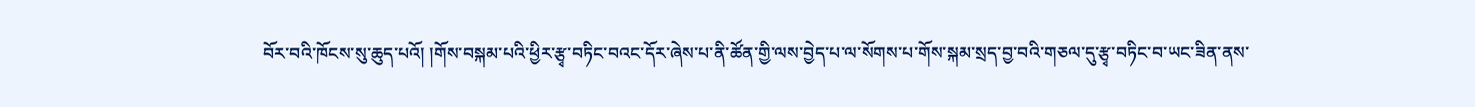བོར་བའི་ཁོངས་སུ་ཆུད་པའོ། །གོས་བསྐམ་པའི་ཕྱིར་རྩྭ་བཏིང་བའང་དོར་ཞེས་པ་ནི་ཚོན་གྱི་ལས་བྱེད་པ་ལ་སོགས་པ་གོས་སྐམ་སྲད་བྱ་བའི་གཅལ་དུ་རྩྭ་བཏིང་བ་ཡང་ཟིན་ནས་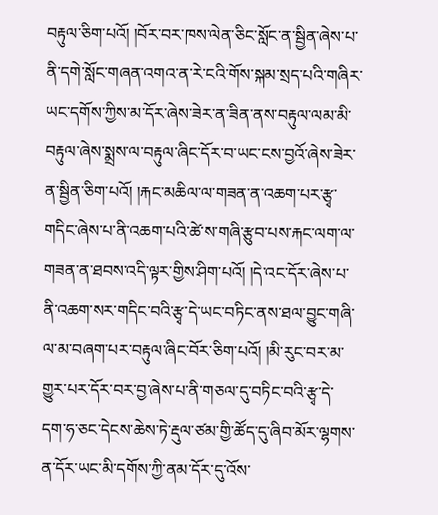བརྟུལ་ཅིག་པའོ། །བོར་བར་ཁས་ལེན་ཅིང་སློང་ན་སྦྱིན་ཞེས་པ་ནི་དགེ་སློང་གཞན་འགའ་ན་རེ་ངའི་གོས་སྐམ་སྲད་པའི་གཞིར་ཡང་དགོས་ཀྱིས་མ་དོར་ཞེས་ཟེར་ན་ཟིན་ནས་བརྟུལ་ལམ་མི་བརྟུལ་ཞེས་སྨྲས་ལ་བརྟུལ་ཞིང་དོར་བ་ཡང་ངས་བྱའོ་ཞེས་ཟེར་ན་སྦྱིན་ཅིག་པའོ། །རྐང་མཆིལ་ལ་གཟན་ན་འཆག་པར་རྩྭ་གདིང་ཞེས་པ་ནི་འཆག་པའི་ཚེ་ས་གཞི་རྩུབ་པས་རྐང་ལག་ལ་གཟན་ན་ཐབས་འདི་ལྟར་གྱིས་ཤིག་པའོ། །དེ་འང་དོར་ཞེས་པ་ནི་འཆག་སར་གདིང་བའི་རྩྭ་དེ་ཡང་བཏིང་ནས་ཐལ་བྱུང་གཞི་ལ་མ་བཞག་པར་བརྟུལ་ཞིང་བོར་ཅིག་པའོ། །མི་རུང་བར་མ་གྱུར་པར་དོར་བར་བྱ་ཞེས་པ་ནི་གཅལ་དུ་བཏིང་བའི་རྩྭ་དེ་དག་ཧ་ཅང་དེངས་ཆེས་ཏེ་རྡུལ་ཙམ་གྱི་ཚོད་དུ་ཞིབ་མོར་ལྷགས་ན་དོར་ཡང་མི་དགོས་ཀྱི་ནམ་དོར་དུ་འོས་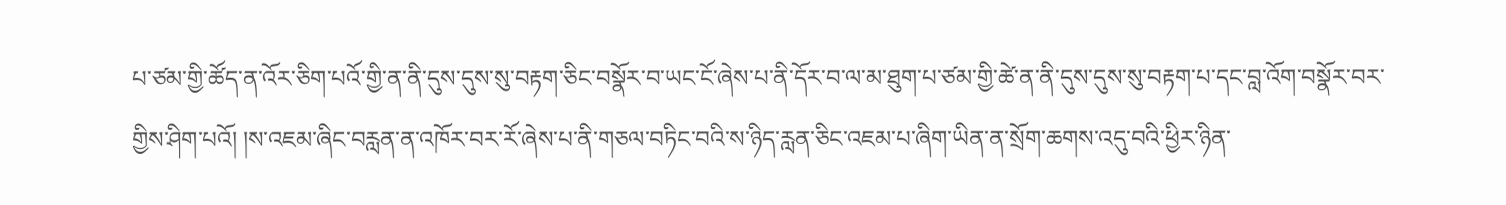པ་ཙམ་གྱི་ཚོད་ན་འོར་ཅིག་པའོ་གྱི་ན་ནི་དུས་དུས་སུ་བརྟག་ཅིང་བསྣོར་བ་ཡང་ངོ་ཞེས་པ་ནི་དོར་བ་ལ་མ་ཐུག་པ་ཙམ་གྱི་ཚེ་ན་ནི་དུས་དུས་སུ་བརྟག་པ་དང་བླ་འོག་བསྣོར་བར་གྱིས་ཤིག་པའོ། །ས་འཇམ་ཞིང་བརླན་ན་འཁོར་བར་རོ་ཞེས་པ་ནི་གཅལ་བཏིང་བའི་ས་ཉིད་རླན་ཅིང་འཇམ་པ་ཞིག་ཡིན་ན་སྲོག་ཆགས་འདུ་བའི་ཕྱིར་ཉིན་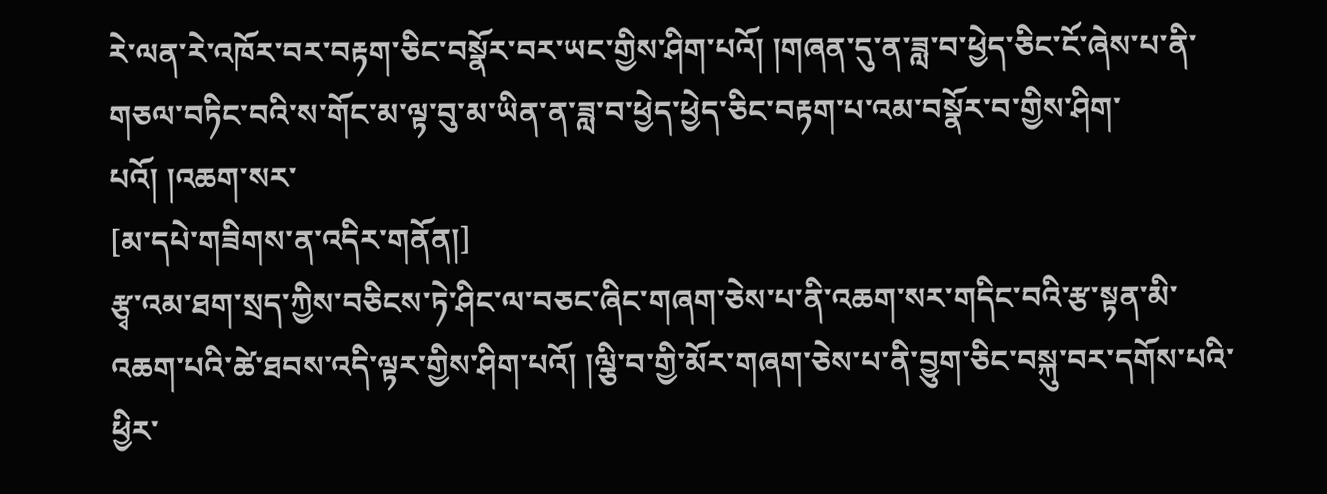རེ་ལན་རེ་འཁོར་བར་བརྟག་ཅིང་བསྣོར་བར་ཡང་གྱིས་ཤིག་པའོ། །གཞན་དུ་ན་ཟླ་བ་ཕྱེད་ཅིང་ངོ་ཞེས་པ་ནི་གཅལ་བཏིང་བའི་ས་གོང་མ་ལྟ་བུ་མ་ཡིན་ན་ཟླ་བ་ཕྱེད་ཕྱེད་ཅིང་བརྟག་པ་འམ་བསྣོར་བ་གྱིས་ཤིག་པའོ། །འཆག་སར་
[མ་དཔེ་གཟིགས་ན་འདིར་གནོན།]
རྩྭ་འམ་ཐག་སྲད་ཀྱིས་བཅིངས་ཏེ་ཤིང་ལ་བཅང་ཞིང་གཞག་ཅེས་པ་ནི་འཆག་སར་གདིང་བའི་རྩ་སྟན་མི་འཆག་པའི་ཚེ་ཐབས་འདི་ལྟར་གྱིས་ཤིག་པའོ། །ལྕི་བ་གྱི་མོར་གཞག་ཅེས་པ་ནི་བྱུག་ཅིང་བསྐུ་བར་དགོས་པའི་ཕྱིར་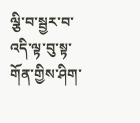ལྕི་བ་སྦྱར་བ་འདི་ལྟ་བུ་སྟ་གོན་གྱིས་ཤིག་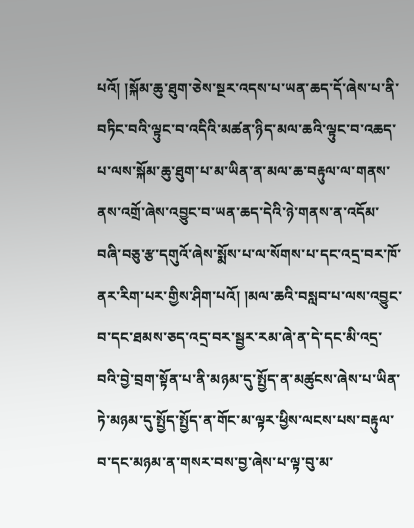པའོ། །སྐོམ་ཆུ་ཐུག་ཅེས་སྔར་འདས་པ་ཡན་ཆད་དོ་ཞེས་པ་ནི་བཏིང་བའི་ལྟུང་བ་འདིའི་མཚན་ཉིད་མལ་ཆའི་ལྟུང་བ་འཆད་པ་ལས་སྐོམ་ཆུ་ཐུག་པ་མ་ཡིན་ན་མལ་ཆ་བརྟུལ་ལ་གནས་ནས་འགྲོ་ཞེས་འབྱུང་བ་ཡན་ཆད་དེའི་ཉེ་གནས་ན་འདོམ་བཞི་བཅུ་རྩ་དགུའོ་ཞེས་སྨོས་པ་ལ་སོགས་པ་དང་འདྲ་བར་ཁོ་ནར་རིག་པར་གྱིས་ཤིག་པའོ། །མལ་ཆའི་བསླབ་པ་ལས་འབྱུང་བ་དང་ཐམས་ཅད་འདྲ་བར་སྦྱར་རམ་ཞེ་ན་དེ་དང་མི་འདྲ་བའི་བྱེ་བྲག་སྟོན་པ་ནི་མཉམ་དུ་སྤྱོད་ན་མཚུངས་ཞེས་པ་ཡིན་ཏེ་མཉམ་དུ་སྤྱོད་སྤྱོད་ན་གོང་མ་ལྟར་ཕྱིས་ལངས་པས་བརྟུལ་བ་དང་མཉམ་ན་གསར་བས་བྱ་ཞེས་པ་ལྟ་བུ་མ་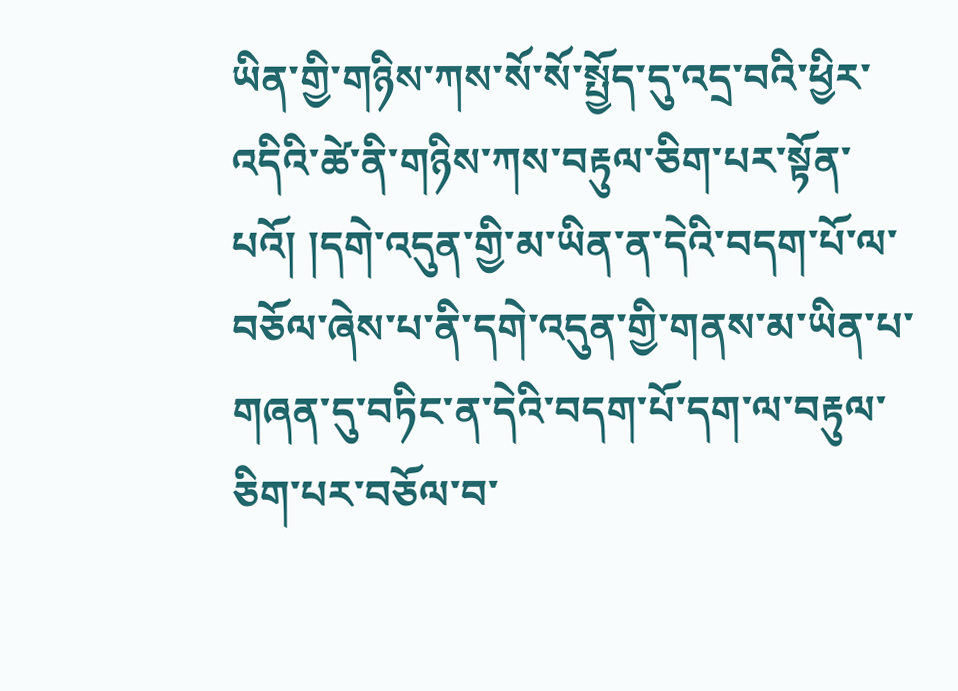ཡིན་གྱི་གཉིས་ཀས་སོ་སོ་སྤྱོད་དུ་འདྲ་བའི་ཕྱིར་འདིའི་ཚེ་ནི་གཉིས་ཀས་བརྟུལ་ཅིག་པར་སྟོན་པའོ། །དགེ་འདུན་གྱི་མ་ཡིན་ན་དེའི་བདག་པོ་ལ་བཅོལ་ཞེས་པ་ནི་དགེ་འདུན་གྱི་གནས་མ་ཡིན་པ་གཞན་དུ་བཏིང་ན་དེའི་བདག་པོ་དག་ལ་བརྟུལ་ཅིག་པར་བཅོལ་བ་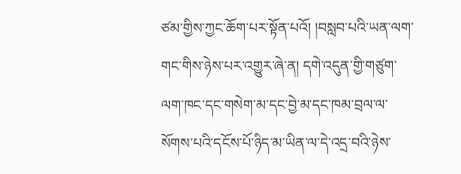ཙམ་གྱིས་ཀྱང་ཆོག་པར་སྟོན་པའོ། །བསླབ་པའི་ཡན་ལག་གང་གིས་ཉེས་པར་འགྱུར་ཞེ་ན། དགེ་འདུན་གྱི་གཙུག་ལག་ཁང་དང་གསེག་མ་དང་བྱེ་མ་དང་ཁམ་བྲལ་ལ་སོགས་པའི་དངོས་པོ་ཉིད་མ་ཡིན་ལ་དེ་འདྲ་བའི་ཉེས་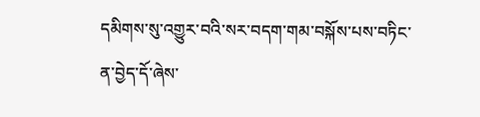དམིགས་སུ་འགྱུར་བའི་སར་བདག་གམ་བསྐོས་པས་བཏིང་ན་བྱེད་དོ་ཞེས་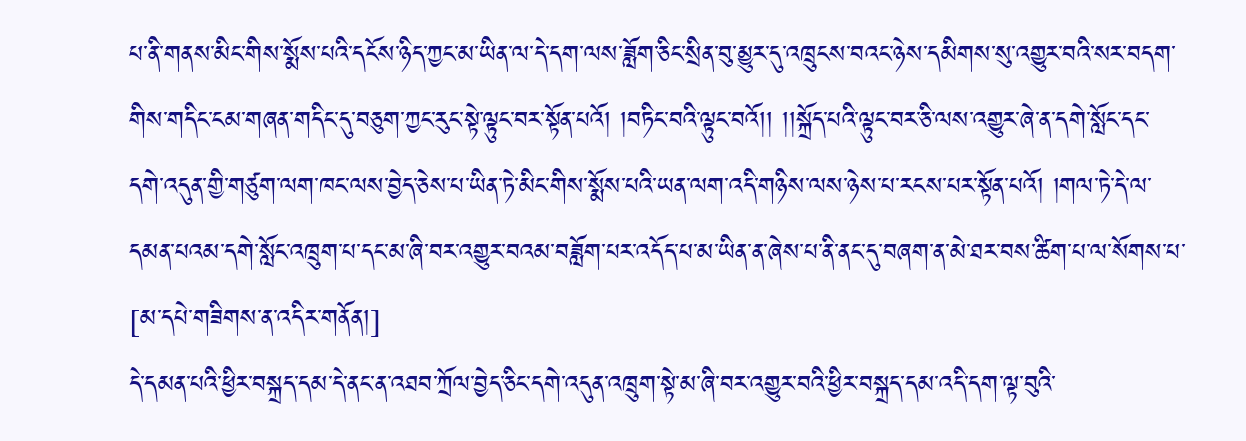པ་ནི་གནས་མིང་གིས་སྨོས་པའི་དངོས་ཉིད་ཀྱང་མ་ཡིན་ལ་དེ་དག་ལས་ཟློག་ཅིང་སྲིན་བུ་མྱུར་དུ་འཁྲུངས་བའང་ཉེས་དམིགས་སུ་འགྱུར་བའི་སར་བདག་གིས་གདིང་ངམ་གཞན་གདིང་དུ་བཅུག་ཀྱང་རུང་སྟེ་ལྟུང་བར་སྟོན་པའོ། །བཏིང་བའི་ལྟུང་བའོ།། །།སྐྲོད་པའི་ལྟུང་བར་ཅི་ལས་འགྱུར་ཞེ་ན་དགེ་སློང་དང་དགེ་འདུན་གྱི་གཙུག་ལག་ཁང་ལས་བྱེད་ཅེས་པ་ཡིན་ཏེ་མིང་གིས་སྨོས་པའི་ཡན་ལག་འདི་གཉིས་ལས་ཉེས་པ་རངས་པར་སྟོན་པའོ། །གལ་ཏེ་དེ་ལ་དམན་པའམ་དགེ་སློང་འཁྲུག་པ་དང་མ་ཞི་བར་འགྱུར་བའམ་བཟློག་པར་འདོད་པ་མ་ཡིན་ན་ཞེས་པ་ནི་ནང་དུ་བཞག་ན་མེ་ཐར་བས་ཚིག་པ་ལ་སོགས་པ་
[མ་དཔེ་གཟིགས་ན་འདིར་གནོན།]
དེ་དམན་པའི་ཕྱིར་བསྐྲད་དམ་དེ་ནང་ན་འཐབ་ཀྲོལ་བྱེད་ཅིང་དགེ་འདུན་འཁྲུག་སྟེ་མ་ཞི་བར་འགྱུར་བའི་ཕྱིར་བསྐྲད་དམ་འདི་དག་ལྟ་བུའི་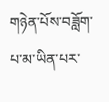གཉེན་པོས་བཟློག་པ་མ་ཡིན་པར་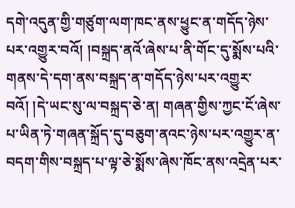དགེ་འདུན་གྱི་གཙུག་ལག་ཁང་ནས་ཕྱུང་ན་གདོད་ཉེས་པར་འགྱུར་བའོ། །བསྐྲད་ནའོ་ཞེས་པ་ནི་གོང་དུ་སྨོས་པའི་གནས་དེ་དག་ནས་བསྐྲད་ན་གདོད་ཉེས་པར་འགྱུར་བའོ། །དེ་ཡང་སུ་ལ་བསྐྲད་ཅེ་ན། གཞན་གྱིས་ཀྱང་ངོ་ཞེས་པ་ཡིན་ཏེ་གཞན་སྐྲོད་དུ་བཅུག་ནའང་ཉེས་པར་འགྱུར་ན་བདག་གིས་བསྐྲད་པ་ལྟ་ཅེ་སྨོས་ཞེས་ཁོང་ནས་འདྲེན་པར་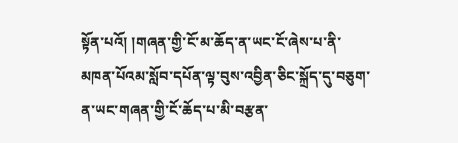སྟོན་པའོ། །གཞན་གྱི་ངོ་མ་ཆོད་ན་ཡང་ངོ་ཞེས་པ་ནི་མཁན་པོའམ་སློབ་དཔོན་ལྟ་བུས་འབྱིན་ཅིང་སྐྲོད་དུ་བཅུག་ན་ཡང་གཞན་གྱི་ངོ་ཆོད་པ་མི་བརྩན་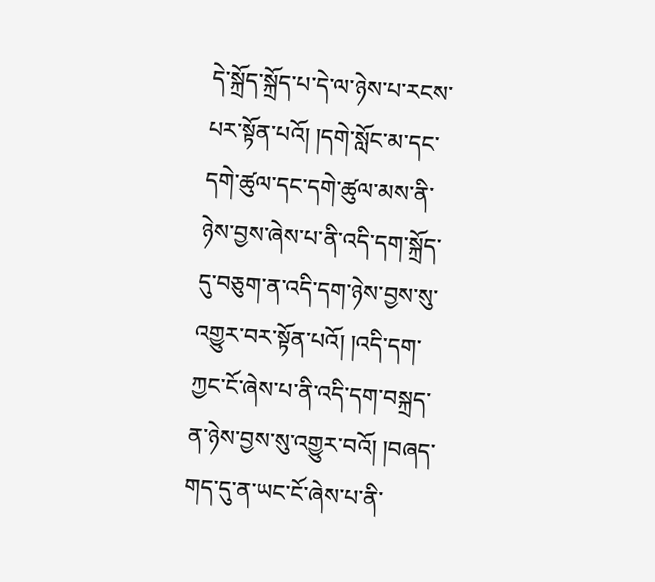དེ་སྐྲོད་སྐྲོད་པ་དེ་ལ་ཉེས་པ་རངས་པར་སྟོན་པའོ། །དགེ་སློང་མ་དང་དགེ་ཚུལ་དང་དགེ་ཚུལ་མས་ནི་ཉེས་བྱས་ཞེས་པ་ནི་འདི་དག་སྐྲོད་དུ་བཅུག་ན་འདི་དག་ཉེས་བྱས་སུ་འགྱུར་བར་སྟོན་པའོ། །འདི་དག་ཀྱང་ངོ་ཞེས་པ་ནི་འདི་དག་བསྐྲད་ན་ཉེས་བྱས་སུ་འགྱུར་བའོ། །བཞད་གད་དུ་ན་ཡང་ངོ་ཞེས་པ་ནི་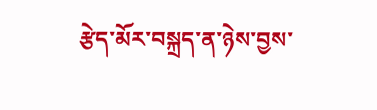རྩེད་མོར་བསྐྲད་ན་ཉེས་བྱས་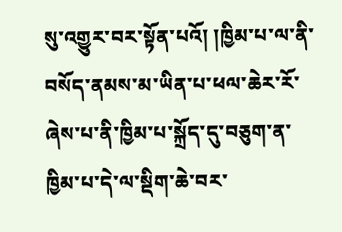སུ་འགྱུར་བར་སྟོན་པའོ། །ཁྱིམ་པ་ལ་ནི་བསོད་ནམས་མ་ཡིན་པ་ཕལ་ཆེར་རོ་ཞེས་པ་ནི་ཁྱིམ་པ་སྐྲོད་དུ་བཅུག་ན་ཁྱིམ་པ་དེ་ལ་སྡིག་ཆེ་བར་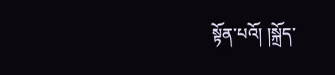སྟོན་པའོ། །སྐྲོད་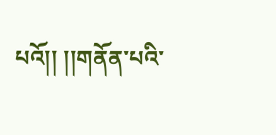པའོ།། །།གནོན་པའི་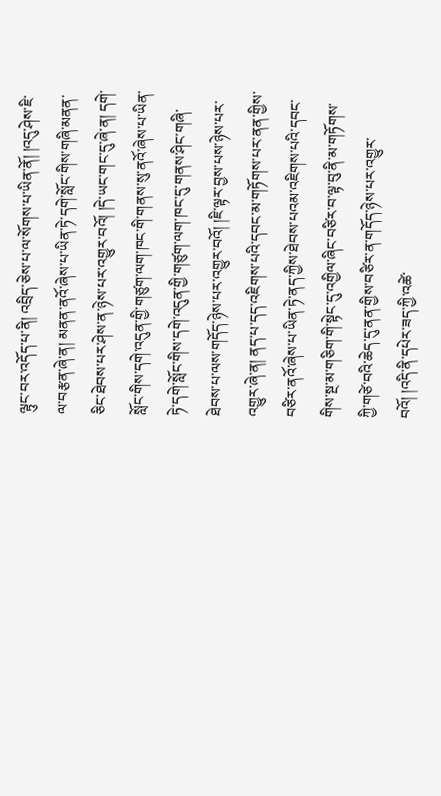ལྟུང་བར་འདོད་པ་ནི། འབྲིད་ཅེས་པ་ལ་སོགས་པ་ཡིན་ནོ། །འདུ་ཤེས་ཇི་ལ་བརྩན་ཞེ་ན། མནན་ནའོ་ཞེས་པ་ཡིན་ཏེ་དགེ་སློང་གིས་གཞི་མནན་ཅིང་ཐེབས་པར་ཤེས་ན་ཉེས་པར་འགྱུར་བའོ། །དེ་ཡང་གང་དུ་ཞེ་ན། དགེ་སློང་གིས་དགེ་འདུན་གྱི་གཙུག་ལག་ཁང་གི་གནས་སུ་ནའོ་ཞེས་པ་ཡིན་ཏེ་དགེ་སློང་གིས་དགེ་འདུན་གྱི་གཙུག་ལག་ཁང་དུ་གནས་ཤིང་གཞི་ཐེབས་པ་ལས་གདོད་ཉེས་པར་འགྱུར་བའོ། །ཇི་ལྟར་བྱས་པས་ཉེས་པར་འགྱུར་ཞེ་ན། ནད་པ་དད་འཇིགས་པའི་དབང་མ་གཏོགས་པར་ནན་གྱིས་བཙིར་ནའོ་ཞེས་པ་ཡིན་ཏེ་ནད་ཀྱིས་ཐེབས་པའམ་འཇིགས་པའི་དབང་གིས་སྔ་མ་གཅིག་གི་སྟེང་དུ་འགྱིལ་ཞིང་བཙིར་བ་ལྟ་བུ་ནི་མ་གཏོགས་ཀྱི་གཙེ་བའི་ཆེད་དུ་ནན་གྱིས་བཙིར་ན་གདོད་ཉེས་པར་འགྱུར་བའོ། །འདི་ནི་དཔེར་ཟད་ཀྱི་འཚེ་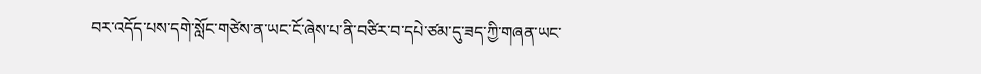བར་འདོད་པས་དགེ་སློང་གཙེས་ན་ཡང་ངོ་ཞེས་པ་ནི་བཙིར་བ་དཔེ་ཙམ་དུ་ཟད་ཀྱི་གཞན་ཡང་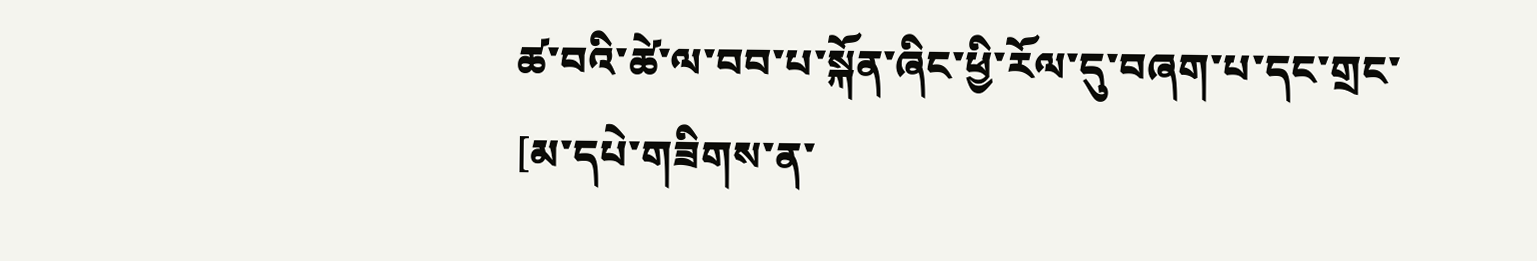ཚ་བའི་ཚེ་ལ་བབ་པ་སྐོན་ཞིང་ཕྱི་རོལ་དུ་བཞག་པ་དང་གྲང་
[མ་དཔེ་གཟིགས་ན་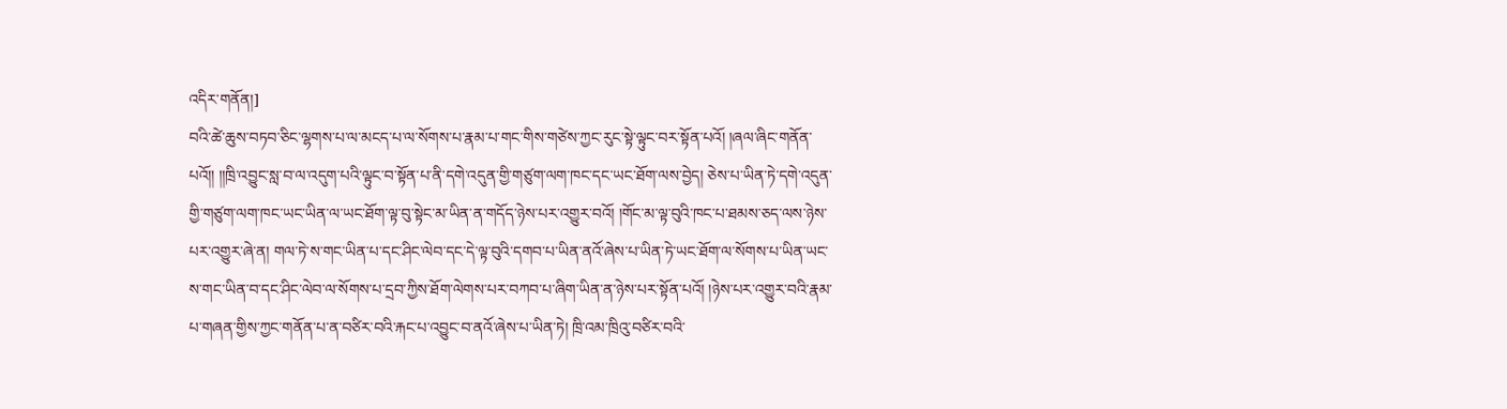འདིར་གནོན།]
བའི་ཚེ་ཆུས་བཏབ་ཅིང་ལྷགས་པ་ལ་མངད་པ་ལ་སོགས་པ་རྣམ་པ་གང་གིས་གཙེས་ཀྱང་རུང་སྟེ་ལྟུང་བར་སྟོན་པའོ། །ཞལ་ཞིང་གནོན་པའོ།། །།ཁྲི་འབྱུང་སླ་བ་ལ་འདུག་པའི་ལྟུང་བ་སྟོན་པ་ནི་དགེ་འདུན་གྱི་གཙུག་ལག་ཁང་དང་ཡང་ཐོག་ལས་བྱེད། ཅེས་པ་ཡིན་ཏེ་དགེ་འདུན་གྱི་གཙུག་ལག་ཁང་ཡང་ཡིན་ལ་ཡང་ཐོག་ལྟ་བུ་སྟེང་མ་ཡིན་ན་གདོད་ཉེས་པར་འགྱུར་བའོ། །གོང་མ་ལྟ་བུའི་ཁང་པ་ཐམས་ཅད་ལས་ཉེས་པར་འགྱུར་ཞེ་ན། གལ་ཏེ་ས་གང་ཡིན་པ་དང་ཤིང་ལེབ་དང་དེ་ལྟ་བུའི་དགབ་པ་ཡིན་ནའོ་ཞེས་པ་ཡིན་ཏེ་ཡང་ཐོག་ལ་སོགས་པ་ཡིན་ཡང་ས་གང་ཡིན་བ་དང་ཤིང་ལེབ་ལ་སོགས་པ་དྲབ་ཀྱིས་ཐོག་ལེགས་པར་བཀབ་པ་ཞིག་ཡིན་ན་ཉེས་པར་སྟོན་པའོ། །ཉེས་པར་འགྱུར་བའི་རྣམ་པ་གཞན་གྱིས་ཀྱང་གནོན་པ་ན་བཙིར་བའི་རྐང་པ་འབྱུང་བ་ནའོ་ཞེས་པ་ཡིན་ཏེ། ཁྲི་འམ་ཁྲིའུ་བཙིར་བའི་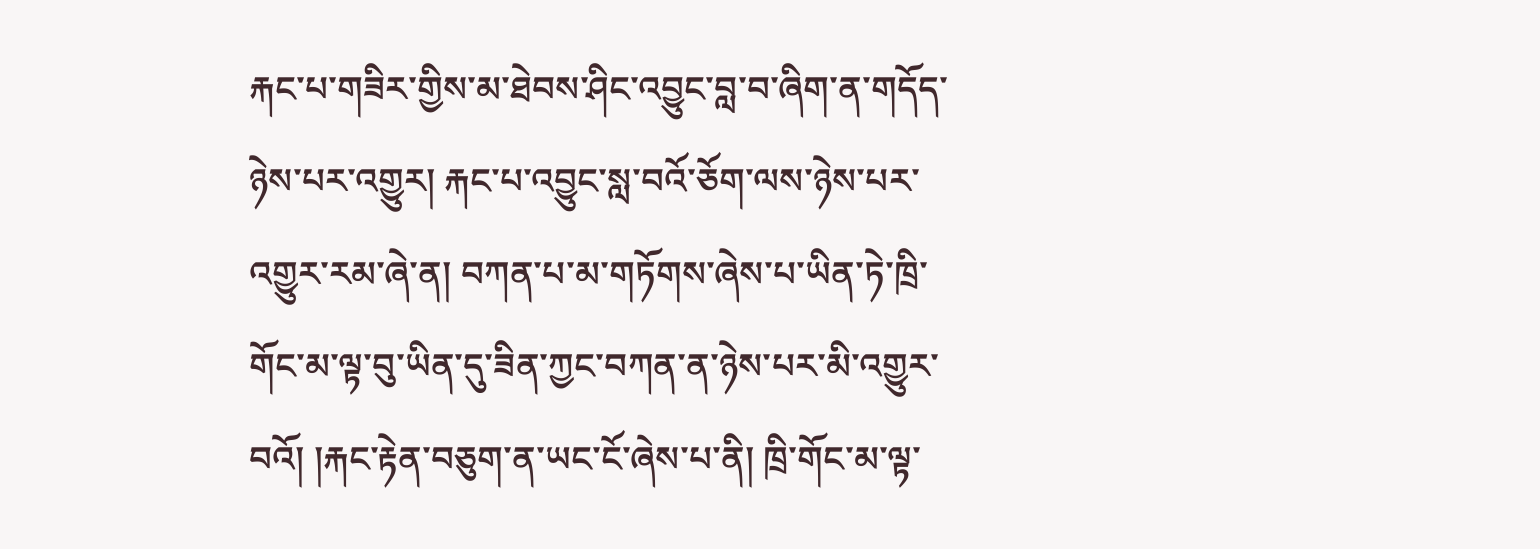རྐང་པ་གཟིར་གྱིས་མ་ཐེབས་ཤིང་འབྱུང་བླ་བ་ཞིག་ན་གདོད་ཉེས་པར་འགྱུར། རྐང་པ་འབྱུང་སླ་བའོ་ཅོག་ལས་ཉེས་པར་འགྱུར་རམ་ཞེ་ན། བཀན་པ་མ་གཏོགས་ཞེས་པ་ཡིན་ཏེ་ཁྲི་གོང་མ་ལྟ་བུ་ཡིན་དུ་ཟིན་ཀྱང་བཀན་ན་ཉེས་པར་མི་འགྱུར་བའོ། །རྐང་རྟེན་བཅུག་ན་ཡང་ངོ་ཞེས་པ་ནི། ཁྲི་གོང་མ་ལྟ་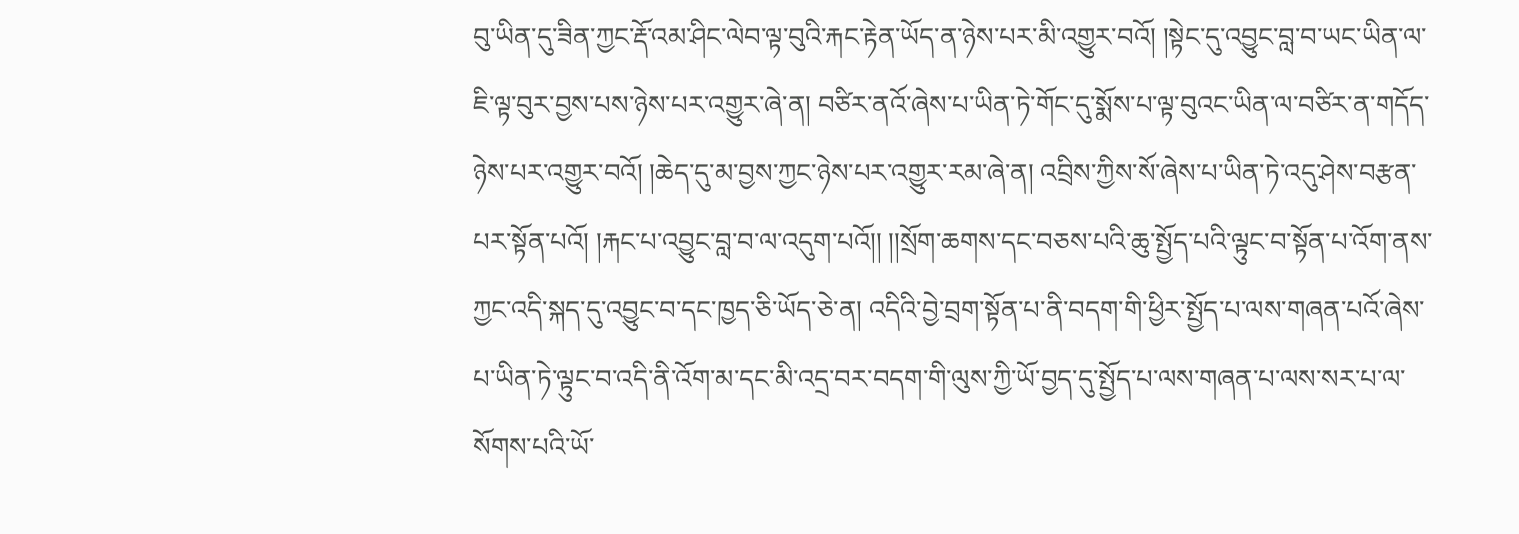བུ་ཡིན་དུ་ཟིན་ཀྱང་རྡོ་འམ་ཤིང་ལེབ་ལྟ་བུའི་རྐང་རྟེན་ཡོད་ན་ཉེས་པར་མི་འགྱུར་བའོ། །སྟེང་དུ་འབྱུང་བླ་བ་ཡང་ཡིན་ལ་ཇི་ལྟ་བུར་བྱས་པས་ཉེས་པར་འགྱུར་ཞེ་ན། བཙིར་ནའོ་ཞེས་པ་ཡིན་ཏེ་གོང་དུ་སྨོས་པ་ལྟ་བུའང་ཡིན་ལ་བཙིར་ན་གདོད་ཉེས་པར་འགྱུར་བའོ། །ཆེད་དུ་མ་བྱས་ཀྱང་ཉེས་པར་འགྱུར་རམ་ཞེ་ན། འབྲིས་ཀྱིས་སོ་ཞེས་པ་ཡིན་ཏེ་འདུ་ཤེས་བརྩན་པར་སྟོན་པའོ། །རྐང་པ་འབྱུང་བླ་བ་ལ་འདུག་པའོ།། །།སྲོག་ཆགས་དང་བཅས་པའི་ཆུ་སྤྱོད་པའི་ལྟུང་བ་སྟོན་པ་འོག་ནས་ཀྱང་འདི་སྐད་དུ་འབྱུང་བ་དང་ཁྱད་ཅི་ཡོད་ཅེ་ན། འདིའི་བྱེ་བྲག་སྟོན་པ་ནི་བདག་གི་ཕྱིར་སྤྱོད་པ་ལས་གཞན་པའོ་ཞེས་པ་ཡིན་ཏེ་ལྟུང་བ་འདི་ནི་འོག་མ་དང་མི་འདྲ་བར་བདག་གི་ལུས་ཀྱི་ཡོ་བྱད་དུ་སྤྱོད་པ་ལས་གཞན་པ་ལས་སར་པ་ལ་སོགས་པའི་ཡོ་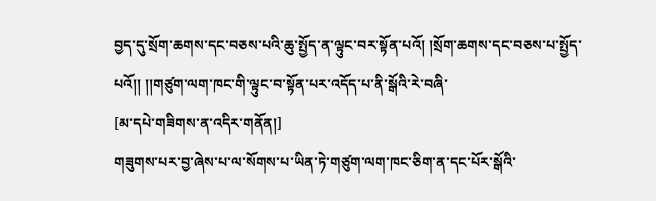བྱད་དུ་སྲོག་ཆགས་དང་བཅས་པའི་ཆུ་སྤྱོད་ན་ལྟུང་བར་སྟོན་པའོ། །སྲོག་ཆགས་དང་བཅས་པ་སྤྱོད་པའོ།། །།གཙུག་ལག་ཁང་གི་ལྟུང་བ་སྟོན་པར་འདོད་པ་ནི་སྒོའི་རེ་བཞི་
[མ་དཔེ་གཟིགས་ན་འདིར་གནོན།]
གཟུགས་པར་བྱ་ཞེས་པ་ལ་སོགས་པ་ཡིན་ཏེ་གཙུག་ལག་ཁང་ཅིག་ན་དང་པོར་སྒོའི་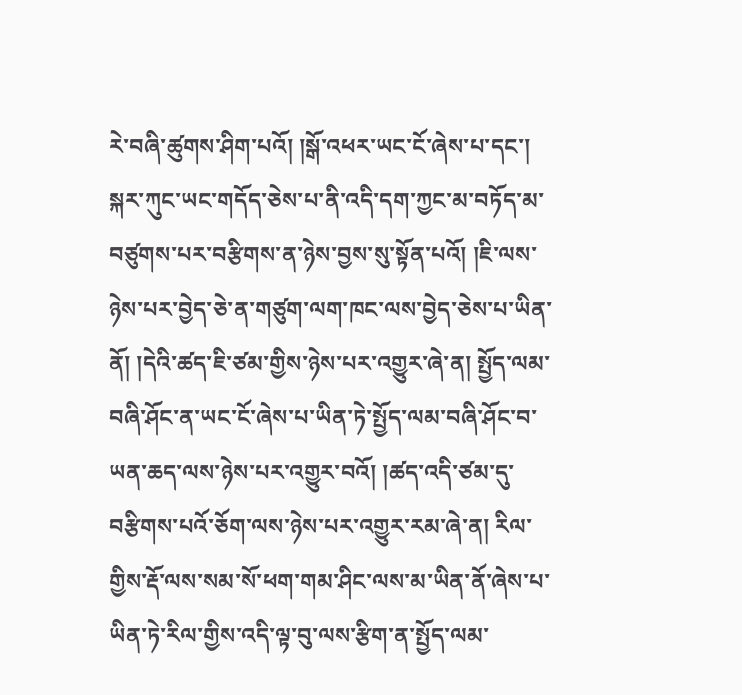རེ་བཞི་ཚུགས་ཤིག་པའོ། །སྒོ་འཕར་ཡང་ངོ་ཞེས་པ་དང་། སྐར་ཀུང་ཡང་གདོད་ཅེས་པ་ནི་འདི་དག་ཀྱང་མ་བཏོད་མ་བཙུགས་པར་བརྩིགས་ན་ཉེས་བྱས་སུ་སྟོན་པའོ། །ཇི་ལས་ཉེས་པར་བྱེད་ཅེ་ན་གཙུག་ལག་ཁང་ལས་བྱེད་ཅེས་པ་ཡིན་ནོ། །དེའི་ཚད་ཇི་ཙམ་གྱིས་ཉེས་པར་འགྱུར་ཞེ་ན། སྤྱོད་ལམ་བཞི་ཤོང་ན་ཡང་ངོ་ཞེས་པ་ཡིན་ཏེ་སྤྱོད་ལམ་བཞི་ཤོང་བ་ཡན་ཆད་ལས་ཉེས་པར་འགྱུར་བའོ། །ཚད་འདི་ཙམ་དུ་བརྩིགས་པའོ་ཅོག་ལས་ཉེས་པར་འགྱུར་རམ་ཞེ་ན། རིལ་གྱིས་རྡོ་ལས་སམ་སོ་ཕག་གམ་ཤིང་ལས་མ་ཡིན་ནོ་ཞེས་པ་ཡིན་ཏེ་རིལ་གྱིས་འདི་ལྟ་བུ་ལས་རྩིག་ན་སྤྱོད་ལམ་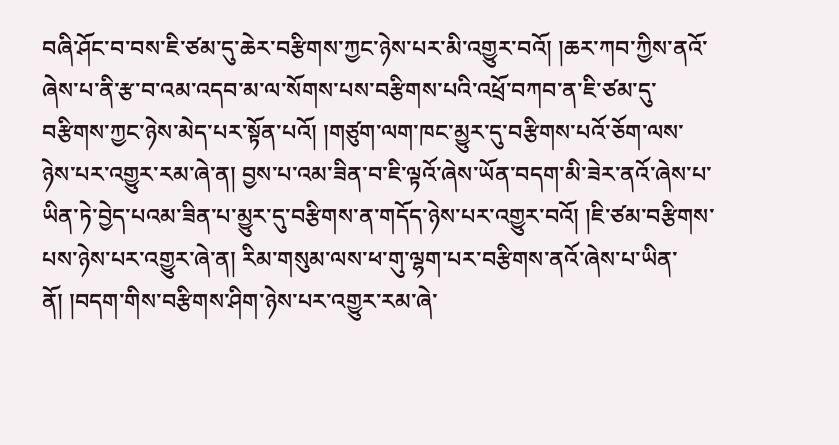བཞི་ཤོང་བ་བས་ཇི་ཙམ་དུ་ཆེར་བརྩིགས་ཀྱང་ཉེས་པར་མི་འགྱུར་བའོ། །ཆར་ཀབ་ཀྱིས་ནའོ་ཞེས་པ་ནི་རྩ་བ་འམ་འདབ་མ་ལ་སོགས་པས་བརྩིགས་པའི་འཕྲོ་བཀབ་ན་ཇི་ཙམ་དུ་བརྩིགས་ཀྱང་ཉེས་མེད་པར་སྟོན་པའོ། །གཙུག་ལག་ཁང་མྱུར་དུ་བརྩིགས་པའོ་ཅོག་ལས་ཉེས་པར་འགྱུར་རམ་ཞེ་ན། བྱས་པ་འམ་ཟིན་བ་ཇི་ལྟའོ་ཞེས་ཡོན་བདག་མི་ཟེར་ནའོ་ཞེས་པ་ཡིན་ཏེ་བྱེད་པའམ་ཟིན་པ་མྱུར་དུ་བརྩིགས་ན་གདོད་ཉེས་པར་འགྱུར་བའོ། །ཇི་ཙམ་བརྩིགས་པས་ཉེས་པར་འགྱུར་ཞེ་ན། རིམ་གསུམ་ལས་ཕ་གུ་ལྷག་པར་བརྩིགས་ནའོ་ཞེས་པ་ཡིན་ནོ། །བདག་གིས་བརྩིགས་ཤིག་ཉེས་པར་འགྱུར་རམ་ཞེ་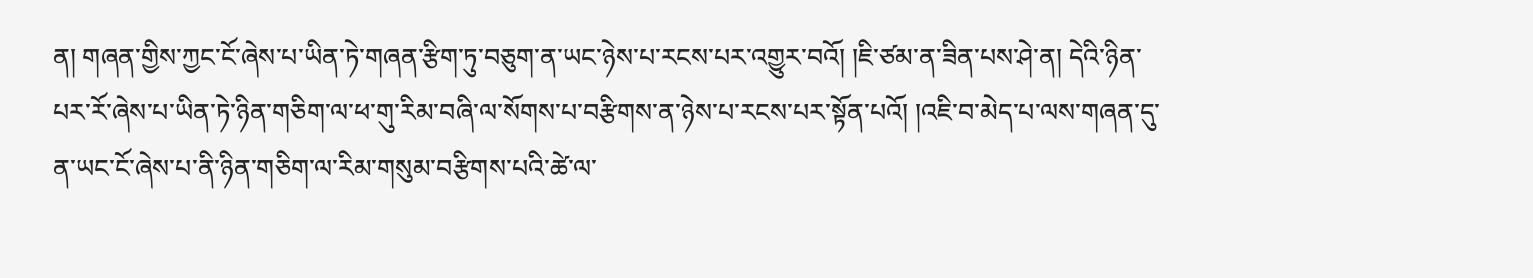ན། གཞན་གྱིས་ཀྱང་ངོ་ཞེས་པ་ཡིན་ཏེ་གཞན་རྩིག་ཏུ་བཅུག་ན་ཡང་ཉེས་པ་རངས་པར་འགྱུར་བའོ། །ཇི་ཙམ་ན་ཟིན་པས་ཤེ་ན། དེའི་ཉིན་པར་རོ་ཞེས་པ་ཡིན་ཏེ་ཉིན་གཅིག་ལ་ཕ་གུ་རིམ་བཞི་ལ་སོགས་པ་བརྩིགས་ན་ཉེས་པ་རངས་པར་སྟོན་པའོ། །འཇི་བ་མེད་པ་ལས་གཞན་དུ་ན་ཡང་ངོ་ཞེས་པ་ནི་ཉིན་གཅིག་ལ་རིམ་གསུམ་བརྩིགས་པའི་ཚེ་ལ་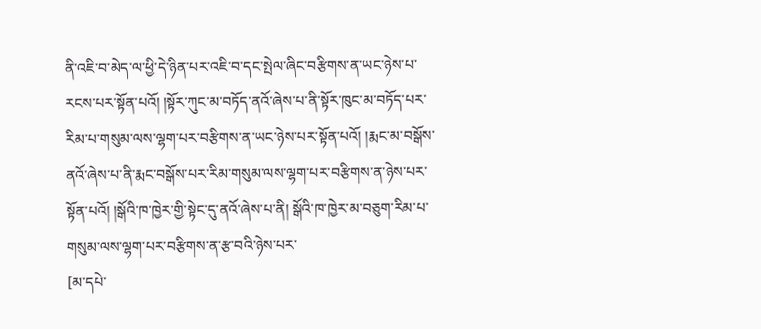ནི་འཇི་བ་མེད་ལ་ཕྱི་དེ་ཉིན་པར་འཇི་བ་དང་སྤེལ་ཞིང་བརྩིགས་ན་ཡང་ཉེས་པ་རངས་པར་སྟོན་པའོ། །སྟོར་ཀུང་མ་བཏོད་ནའོ་ཞེས་པ་ནི་སྟོར་ཁུང་མ་བཏོད་པར་རིམ་པ་གསུམ་ལས་ལྷག་པར་བརྩིགས་ན་ཡང་ཉེས་པར་སྟོན་པའོ། །རྨང་མ་བསྒོས་ནའོ་ཞེས་པ་ནི་རྨང་བསྒོས་པར་རིམ་གསུམ་ལས་ལྷག་པར་བརྩིགས་ན་ཉེས་པར་སྟོན་པའོ། །སྒོའི་ཁ་ཁྱེར་གྱི་སྟེང་དུ་ནའོ་ཞེས་པ་ནི། སྒོའི་ཁ་ཁྱེར་མ་བཅུག་རིམ་པ་གསུམ་ལས་ལྷག་པར་བརྩིགས་ན་རྩ་བའི་ཉེས་པར་
[མ་དཔེ་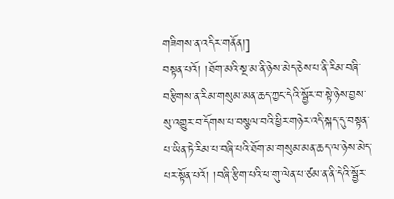གཟིགས་ན་འདིར་གནོན།]
བསྟན་པའོ། །ཐོག་མའི་སྔ་མ་ནི་ཉེས་མེད་ཅེས་པ་ནི་རིམ་བཞི་བརྩིགས་ན་རིམ་གསུམ་མན་ཆད་ཀྱང་དེའི་སྦྱོར་བ་སྟེ་ཉེས་བྱས་སུ་འགྱུར་བ་དོགས་པ་བསྩལ་བའི་ཕྱིར་གཉེར་འདི་སྐད་དུ་བསྟན་པ་ཡིན་ཏེ་རིམ་པ་བཞི་པའི་ཐོག་མ་གསུམ་མན་ཆད་ལ་ཉེས་མེད་པར་སྟོན་པའོ། །བཞི་རྩིག་པའི་ཕ་གུ་ལེན་པ་ཙམ་ན་ནི་དེའི་སྦྱོར་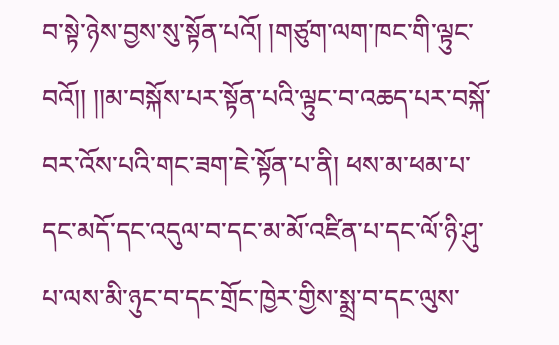བ་སྟེ་ཉེས་བྱས་སུ་སྟོན་པའོ། །གཙུག་ལག་ཁང་གི་ལྟུང་བའོ།། །།མ་བསྐོས་པར་སྟོན་པའི་ལྟུང་བ་འཆད་པར་བསྐོ་བར་འོས་པའི་གང་ཟག་ཇེ་སྟོན་པ་ནི། ཕས་མ་ཕམ་པ་དང་མདོ་དང་འདུལ་བ་དང་མ་མོ་འཛིན་པ་དང་ལོ་ཉི་ཤུ་པ་ལས་མི་ཉུང་བ་དང་གྲོང་ཁྱེར་གྱིས་སྨྲ་བ་དང་ལུས་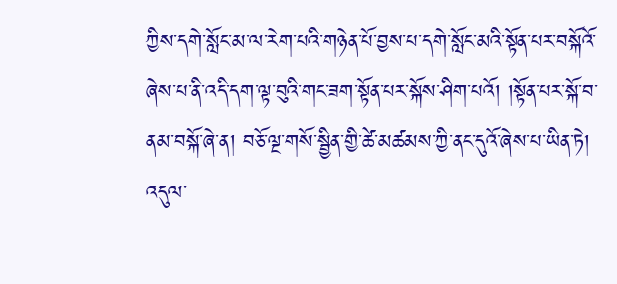ཀྱིས་དགེ་སློང་མ་ལ་རེག་པའི་གཉེན་པོ་བྱས་པ་དགེ་སློང་མའི་སྟོན་པར་བསྐོའོ་ཞེས་པ་ནི་འདི་དག་ལྟ་བུའི་གང་ཟག་སྟོན་པར་སྐོས་ཤིག་པའོ། །སྟོན་པར་སྐོ་བ་ནམ་བསྐོ་ཞེ་ན། བཅོ་ལྔ་གསོ་སྦྱིན་གྱི་ཚེ་མཚམས་ཀྱི་ནང་དུའོ་ཞེས་པ་ཡིན་ཏེ། འདུལ་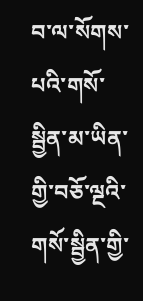བ་ལ་སོགས་པའི་གསོ་སྦྱིན་མ་ཡིན་གྱི་བཅོ་ལྔའི་གསོ་སྦྱིན་གྱི་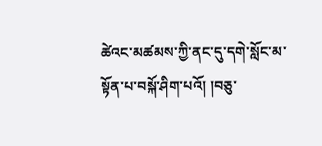ཚེའང་མཚམས་ཀྱི་ནང་དུ་དགེ་སློང་མ་སྟོན་པ་བསྐོ་ཤིག་པའོ། །བཅུ་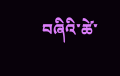བཞིའི་ཚེ་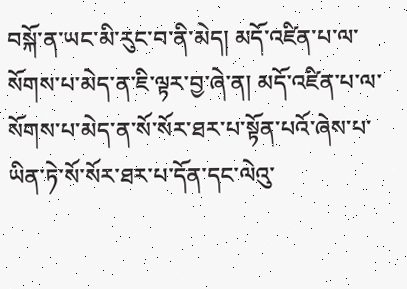བསྐོ་ན་ཡང་མི་རུང་བ་ནི་མེད། མདོ་འཛིན་པ་ལ་སོགས་པ་མེད་ན་ཇི་ལྟར་བྱ་ཞེ་ན། མདོ་འཛིན་པ་ལ་སོགས་པ་མེད་ན་སོ་སོར་ཐར་པ་སྟོན་པའོ་ཞེས་པ་ཡིན་ཏེ་སོ་སོར་ཐར་པ་དོན་དང་ལེའུ་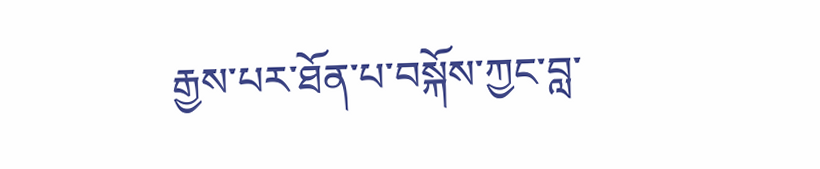རྒྱས་པར་ཐོན་པ་བསྐོས་ཀྱང་བླ་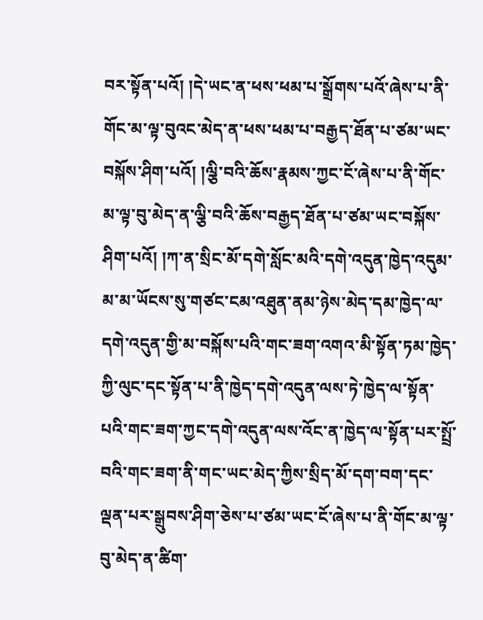བར་སྟོན་པའོ། །དེ་ཡང་ན་ཕས་ཕམ་པ་སྒྲོགས་པའོ་ཞེས་པ་ནི་གོང་མ་ལྟ་བུའང་མེད་ན་ཕས་ཕམ་པ་བརྒྱད་ཐོན་པ་ཙམ་ཡང་བསྐོས་ཤིག་པའོ། །ལྕི་བའི་ཆོས་རྣམས་ཀྱང་ངོ་ཞེས་པ་ནི་གོང་མ་ལྟ་བུ་མེད་ན་ལྕི་བའི་ཆོས་བརྒྱད་ཐོན་པ་ཙམ་ཡང་བསྐོས་ཤིག་པའོ། །ཀ་ན་སྲིང་མོ་དགེ་སློང་མའི་དགེ་འདུན་ཁྱེད་འདུམ་མ་མ་ཡོངས་སུ་གཙང་ངམ་འཐུན་ནམ་ཉེས་མེད་དམ་ཁྱེད་ལ་དགེ་འདུན་གྱི་མ་བསྐོས་པའི་གང་ཟག་འགའ་མི་སྟོན་ཏམ་ཁྱེད་ཀྱི་ལུང་དང་སྟོན་པ་ནི་ཁྱེད་དགེ་འདུན་ལས་ཏེ་ཁྱེད་ལ་སྟོན་པའི་གང་ཟག་ཀྱང་དགེ་འདུན་ལས་འོང་ན་ཁྱེད་ལ་སྟོན་པར་སྤྲོ་བའི་གང་ཟག་ནི་གང་ཡང་མེད་ཀྱིས་སྲིད་མོ་དག་བག་དང་ལྡན་པར་སྒྲུབས་ཤིག་ཅེས་པ་ཙམ་ཡང་ངོ་ཞེས་པ་ནི་གོང་མ་ལྟ་བུ་མེད་ན་ཚིག་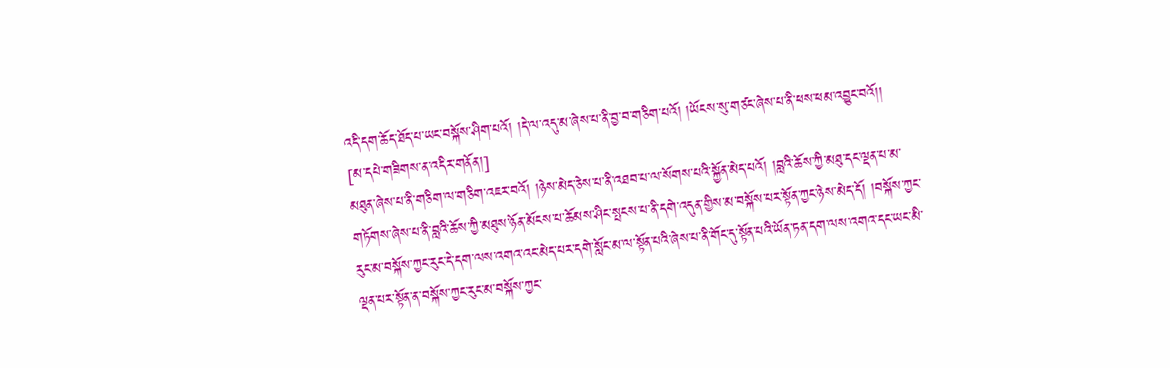འདི་དག་ཆོད་ཐོད་པ་ཡང་བསྐོས་ཤིག་པའོ། །དེ་ལ་འདུ་མ་ཞེས་པ་ནི་བྱ་བ་གཅིག་པའོ། །ཡོངས་སུ་གཙང་ཞེས་པ་ནི་ཕས་ཕམ་འབྱུང་བའོ།།
[མ་དཔེ་གཟིགས་ན་འདིར་གནོན།]
མཐུན་ཞེས་པ་ནི་གཅིག་ལ་གཅིག་འཇར་བའོ། །ཉེས་མེད་ཅེས་པ་ནི་འཐབ་པ་ལ་སོགས་པའི་སྐྱོན་མེད་པའོ། །བླའི་ཆོས་ཀྱི་མཐུ་དང་ལྡན་པ་མ་གཏོགས་ཞེས་པ་ནི་བླའི་ཆོས་ཀྱི་མཐུས་ཉོན་མོངས་པ་ཆོམས་ཤིང་སྤངས་པ་ནི་དགེ་འདུན་གྱིས་མ་བསྐོས་པར་སྟོན་ཀྱང་ཉེས་མེད་དོ། །བསྐོས་ཀྱང་རུང་མ་བསྐོས་ཀྱང་རུང་དེ་དག་ལས་འགའ་འང་མེད་པར་དགེ་སློང་མ་ལ་སྟོན་པའི་ཞེས་པ་ནི་གོང་དུ་སྟོན་པའི་ཡོན་ཏན་དག་ལས་འགའ་དང་ཡང་མི་ལྡན་པར་སྟོན་ན་བསྐོས་ཀྱང་རུང་མ་བསྐོས་ཀྱང་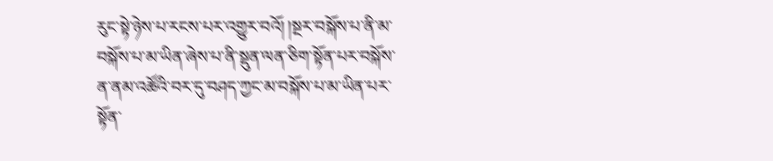རུང་སྟེ་ཉེས་པ་རངས་པར་འགྱུར་བའོ། །སྔར་བསྐོས་པ་ནི་མ་བསྐོས་པ་མ་ཡིན་ཞེས་པ་ནི་སྡུན་ལན་ཅིག་སྟོན་པར་བསྐོས་ན་ནམ་འཚོའི་བར་དུ་བཤད་ཀྱང་མ་བསྐོས་པ་མ་ཡིན་པར་སྟོན་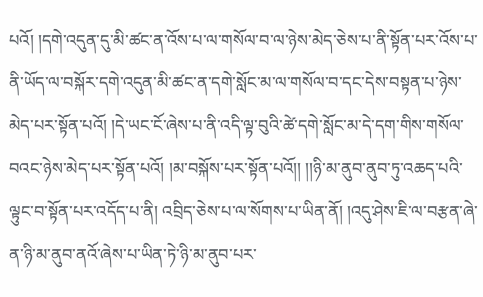པའོ། །དགེ་འདུན་དུ་མི་ཚང་ན་འོས་པ་ལ་གསོལ་བ་ལ་ཉེས་མེད་ཅེས་པ་ནི་སྟོན་པར་འོས་པ་ནི་ཡོད་ལ་བསྐོར་དགེ་འདུན་མི་ཚང་ན་དགེ་སློང་མ་ལ་གསོལ་བ་དང་དེས་བསྟན་པ་ཉེས་མེད་པར་སྟོན་པའོ། །དེ་ཡང་ངོ་ཞེས་པ་ནི་འདི་ལྟ་བུའི་ཚེ་དགེ་སློང་མ་དེ་དག་གིས་གསོལ་བའང་ཉེས་མེད་པར་སྟོན་པའོ། །མ་བསྐོས་པར་སྟོན་པའོ།། །།ཉི་མ་ནུབ་ནུབ་ཏུ་འཆད་པའི་ལྟུང་བ་སྟོན་པར་འདོད་པ་ནི། འབྲིད་ཅེས་པ་ལ་སོགས་པ་ཡིན་ནོ། །འདུ་ཤེས་ཇི་ལ་བརྩན་ཞེ་ན་ཉི་མ་ནུབ་ནའོ་ཞེས་པ་ཡིན་ཏེ་ཉི་མ་ནུབ་པར་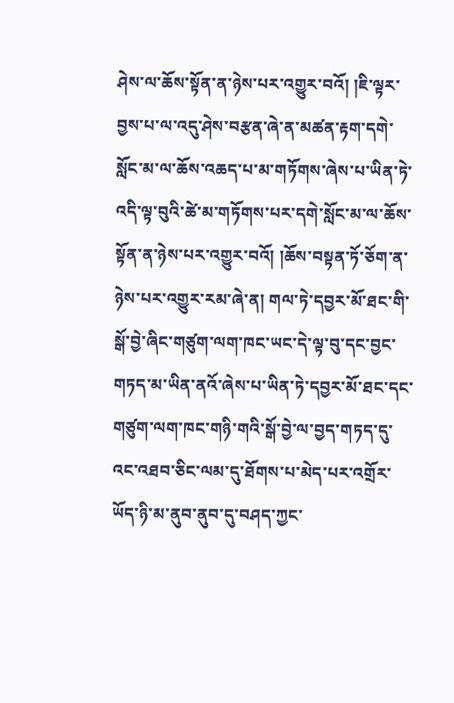ཤེས་ལ་ཆོས་སྟོན་ན་ཉེས་པར་འགྱུར་བའོ། །ཇི་ལྟར་བྱས་པ་ལ་འདུ་ཤེས་བརྩན་ཞེ་ན་མཚན་རྟག་དགེ་སློང་མ་ལ་ཆོས་འཆད་པ་མ་གཏོགས་ཞེས་པ་ཡིན་ཏེ་འདི་ལྟ་བུའི་ཚེ་མ་གཏོགས་པར་དགེ་སློང་མ་ལ་ཆོས་སྟོན་ན་ཉེས་པར་འགྱུར་བའོ། །ཆོས་བསྟན་ཏོ་ཅོག་ན་ཉེས་པར་འགྱུར་རམ་ཞེ་ན། གལ་ཏེ་དབྱར་མོ་ཐང་གི་སྒོ་བྱེ་ཞིང་གཙུག་ལག་ཁང་ཡང་དེ་ལྟ་བུ་དང་བྱང་གཏད་མ་ཡིན་ནའོ་ཞེས་པ་ཡིན་ཏེ་དབྱར་མོ་ཐང་དང་གཙུག་ལག་ཁང་གཉི་གའི་སྒོ་བྱེ་ལ་བྱད་གཏད་དུ་འང་འཐབ་ཅིང་ལམ་དུ་ཐོགས་པ་མེད་པར་འགྲོར་ཡོད་ཉི་མ་ནུབ་ནུབ་དུ་བཤད་ཀྱང་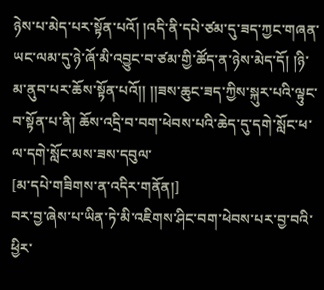ཉེས་པ་མེད་པར་སྟོན་པའོ། །འདི་ནི་དཔེ་ཙམ་དུ་ཟད་ཀྱང་གཞན་ཡང་ལམ་དུ་ཉེ་ཞོ་མི་འབྱུང་བ་ཙམ་གྱི་ཚོད་ན་ཉེས་མེད་དོ། །ཉི་མ་ནུབ་པར་ཆོས་སྟོན་པའོ།། །།ཟས་ཆུང་ཟད་ཀྱིས་སྐུར་པའི་ལྟུང་བ་སྟོན་པ་ནི། ཆོས་འདྲི་བ་བག་ཕེབས་པའི་ཆེད་དུ་དགེ་སློང་ཕ་ལ་དགེ་སློང་མས་ཟས་དབུལ་
[མ་དཔེ་གཟིགས་ན་འདིར་གནོན།]
བར་བྱ་ཞེས་པ་ཡིན་ཏེ་མི་འཇིགས་ཤིང་བག་ཕེབས་པར་བྱ་བའི་ཕྱིར་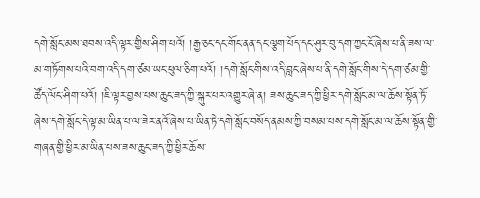དགེ་སློང་མས་ཐབས་འདི་ལྟར་གྱིས་ཤིག་པའོ། །རྒྱ་ཅང་དང་གོང་ནན་དང་ལྕག་པོད་དང་ཤུར་བུ་དག་ཀྱང་ངོ་ཞེས་པ་ནི་ཟས་ལ་མ་གཏོགས་པའི་བག་འདི་དག་ཙམ་ཡང་ཕུལ་ཅིག་པའོ། །དགེ་སློང་གིས་འདི་བླང་ཞེས་པ་ནི་དགེ་སློང་གིས་དེ་དག་ཙམ་གྱི་ཚོད་ལོང་ཤིག་པའོ། །ཇི་ལྟར་བྱས་པས་ཆུང་ཟད་ཀྱི་སྐུར་པར་འགྱུར་ཞེ་ན། ཟས་ཆུང་ཟད་ཀྱི་ཕྱིར་དགེ་སློང་མ་ལ་ཆོས་སྟོན་ཏོ་ཞེས་དགེ་སློང་དེ་ལྟ་མ་ཡིན་པ་ལ་ཟེར་ནའོ་ཞེས་པ་ཡིན་ཏེ་དགེ་སློང་བསོད་ནམས་ཀྱི་བསམ་པས་དགེ་སློང་མ་ལ་ཆོས་སྟོན་གྱི་གཞན་གྱི་ཕྱིར་མ་ཡིན་པས་ཟས་ཆུང་ཟད་ཀྱི་ཕྱིར་ཆོས་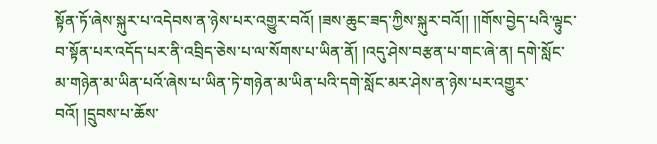སྟོན་ཏོ་ཞེས་སྐུར་པ་འདེབས་ན་ཉེས་པར་འགྱུར་བའོ། །ཟས་ཆུང་ཟད་ཀྱིས་སྐུར་བའོ།། །།གོས་བྱེད་པའི་ལྟུང་བ་སྟོན་པར་འདོད་པར་ནི་འབྲིད་ཅེས་པ་ལ་སོགས་པ་ཡིན་ནོ། །འདུ་ཤེས་བརྩན་པ་གང་ཞེ་ན། དགེ་སློང་མ་གཉེན་མ་ཡིན་པའོ་ཞེས་པ་ཡིན་ཏེ་གཉེན་མ་ཡིན་པའི་དགེ་སློང་མར་ཤེས་ན་ཉེས་པར་འགྱུར་བའོ། །དྲུབས་པ་ཆོས་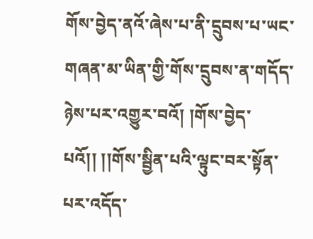གོས་བྱེད་ནའོ་ཞེས་པ་ནི་དྲུབས་པ་ཡང་གཞན་མ་ཡིན་གྱི་གོས་དྲུབས་ན་གདོད་ཉེས་པར་འགྱུར་བའོ། །གོས་བྱེད་པའོ།། །།གོས་སྦྱིན་པའི་ལྟུང་བར་སྟོན་པར་འདོད་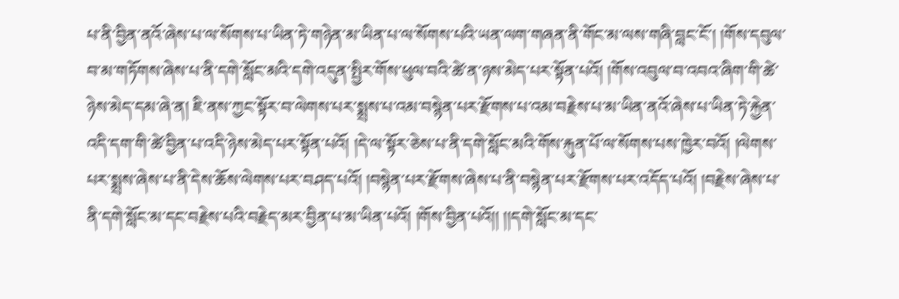པ་ནི་བྱིན་ནའོ་ཞེས་པ་ལ་སོགས་པ་ཡིན་ཏེ་གཉེན་མ་ཡིན་པ་ལ་སོགས་པའི་ཡན་ལག་གཞན་ནི་གོང་མ་ལས་གཞི་བླང་ངོ་། །གོས་དབུལ་བ་མ་གཏོགས་ཞེས་པ་ནི་དགེ་སློང་མའི་དགེ་འདུན་སྤྱིར་གོས་ཕུལ་བའི་ཚེ་ན་ཉས་མེད་པར་སྟོན་པའོ། །གོས་འབུལ་བ་འབའ་ཞིག་གི་ཚེ་ཉེས་མེད་དམ་ཞེ་ན། ཇི་ནས་ཀྱང་སྟོར་བ་ལེགས་པར་སྨྲས་པ་འམ་བསྙེན་པར་རྫོགས་པ་འམ་བརྗེས་པ་མ་ཡིན་ནའོ་ཞེས་པ་ཡིན་ཏེ་རྐྱེན་འདི་དག་གི་ཚེ་བྱིན་པ་འདི་ཉེས་མེད་པར་སྟོན་པའོ། །དེ་ལ་སྟོར་ཅེས་པ་ནི་དགེ་སློང་མའི་གོས་རྐུན་པོ་ལ་སོགས་པས་ཁྱེར་བའོ། །ལེགས་པར་སྨྲས་ཞེས་པ་ནི་དེས་ཆོས་ལེགས་པར་བཤད་པའོ། །བསྙེན་པར་རྫོགས་ཞེས་པ་ནི་བསྙེན་པར་རྫོགས་པར་འདོད་པའོ། །བརྗེས་ཞེས་པ་ནི་དགེ་སློང་མ་དང་བརྗེས་པའི་བརྗེད་མར་བྱིན་པ་མ་ཡིན་པའོ། །གོས་བྱིན་པའོ།། །།དགེ་སློང་མ་དང་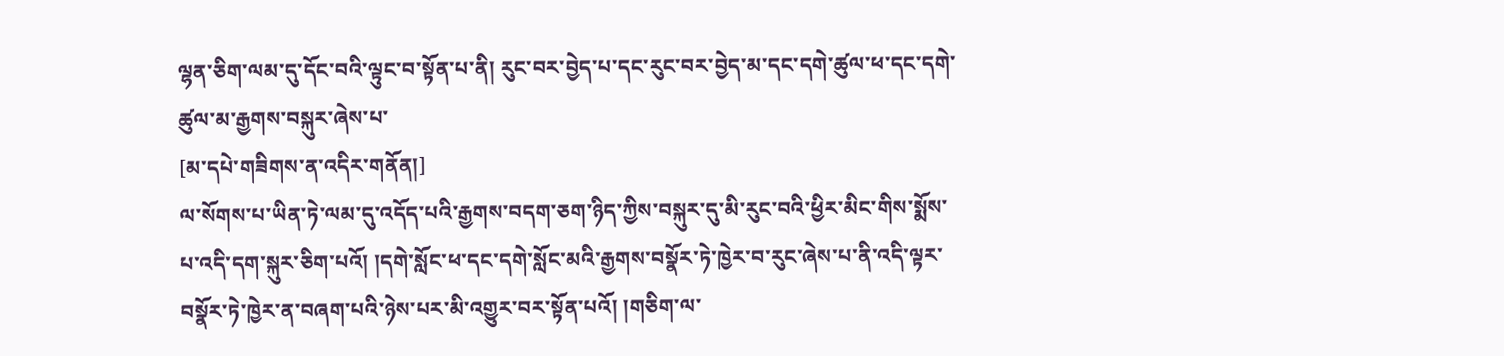ལྷན་ཅིག་ལམ་དུ་དོང་བའི་ལྟུང་བ་སྟོན་པ་ནི། རུང་བར་བྱེད་པ་དང་རུང་བར་བྱེད་མ་དང་དགེ་ཚུལ་ཕ་དང་དགེ་ཚུལ་མ་རྒྱགས་བསྐུར་ཞེས་པ་
[མ་དཔེ་གཟིགས་ན་འདིར་གནོན།]
ལ་སོགས་པ་ཡིན་ཏེ་ལམ་དུ་འདོད་པའི་རྒྱགས་བདག་ཅག་ཉིད་ཀྱིས་བསྐུར་དུ་མི་རུང་བའི་ཕྱིར་མིང་གིས་སྨོས་པ་འདི་དག་སྐུར་ཅིག་པའོ། །དགེ་སློང་ཕ་དང་དགེ་སློང་མའི་རྒྱགས་བསྣོར་ཏེ་ཁྱེར་བ་རུང་ཞེས་པ་ནི་འདི་ལྟར་བསྣོར་ཏེ་ཁྱེར་ན་བཞག་པའི་ཉེས་པར་མི་འགྱུར་བར་སྟོན་པའོ། །གཅིག་ལ་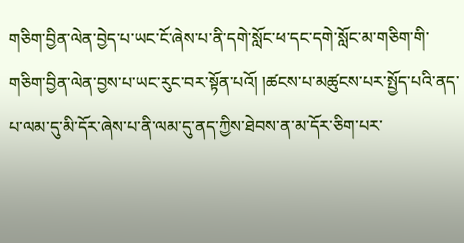གཅིག་བྱིན་ལེན་བྱེད་པ་ཡང་ངོ་ཞེས་པ་ནི་དགེ་སློང་ཕ་དང་དགེ་སློང་མ་གཅིག་གི་གཅིག་བྱིན་ལེན་བྱས་པ་ཡང་རུང་བར་སྟོན་པའོ། །ཚངས་པ་མཚུངས་པར་སྤྱོད་པའི་ནད་པ་ལམ་དུ་མི་དོར་ཞེས་པ་ནི་ལམ་དུ་ནད་ཀྱིས་ཐེབས་ན་མ་དོར་ཅིག་པར་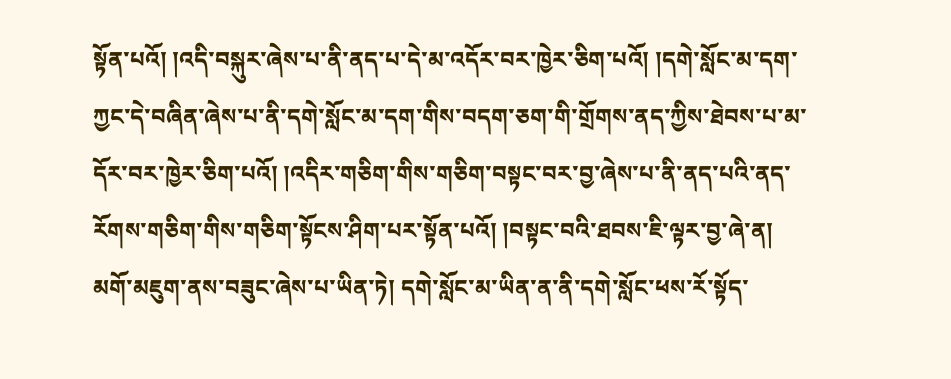སྟོན་པའོ། །འདི་བསྐུར་ཞེས་པ་ནི་ནད་པ་དེ་མ་འདོར་བར་ཁྱེར་ཅིག་པའོ། །དགེ་སློང་མ་དག་ཀྱང་དེ་བཞིན་ཞེས་པ་ནི་དགེ་སློང་མ་དག་གིས་བདག་ཅག་གི་གྲོགས་ནད་ཀྱིས་ཐེབས་པ་མ་དོར་བར་ཁྱེར་ཅིག་པའོ། །འདིར་གཅིག་གིས་གཅིག་བསྟང་བར་བྱ་ཞེས་པ་ནི་ནད་པའི་ནད་རོགས་གཅིག་གིས་གཅིག་སྟོངས་ཤིག་པར་སྟོན་པའོ། །བསྟང་བའི་ཐབས་ཇི་ལྟར་བྱ་ཞེ་ན། མགོ་མཇུག་ནས་བཟུང་ཞེས་པ་ཡིན་ཏེ། དགེ་སློང་མ་ཡིན་ན་ནི་དགེ་སློང་ཕས་རོ་སྟོད་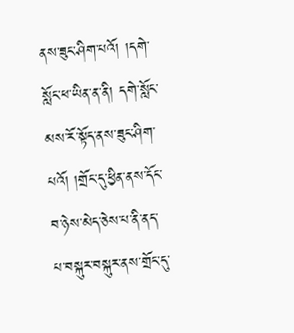ནས་ཟུང་ཤིག་པའོ། །དགེ་སློང་ཕ་ཡིན་ན་ནི། དགེ་སློང་མས་རོ་སྟོད་ནས་ཟུང་ཤིག་པའོ། །གྲོང་དུ་ཕྱིན་ནས་དོང་བ་ཉེས་མེད་ཅེས་པ་ནི་ནད་པ་བསྐུར་བསྐུར་ནས་གྲོང་དུ་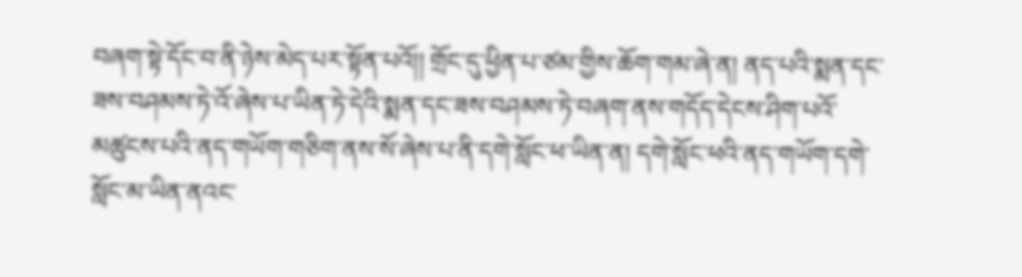བཞག་སྟེ་དོང་བ་ནི་ཉེས་མེད་པར་སྟོན་པའོ།། གྲོང་དུ་ཕྱིན་པ་ཙམ་གྱིས་ཆོག་གམ་ཞེ་ན། ནད་པའི་སྨན་དང་ཟས་བཤམས་ཏེ་འོ་ཞེས་པ་ཡིན་ཏེ་དེའི་སྨན་དང་ཟས་བཤམས་ཏེ་བཞག་ནས་གདོད་དེངས་ཤིག་པའོ་མཚུངས་པའི་ནད་གཡོག་གཅིག་ནས་སོ་ཞེས་པ་ནི་དགེ་སློང་ཕ་ཡིན་ན། དགེ་སློང་ཕའི་ནད་གཡོག་དགེ་སློང་མ་ཡིན་ནའང་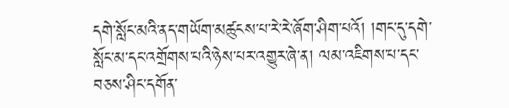དགེ་སློང་མའི་ནད་གཡོག་མཚུངས་པ་རེ་རེ་ཞོག་ཤིག་པའོ། །གང་དུ་དགེ་སློང་མ་དང་འགྲོགས་པའི་ཉེས་པར་འགྱུར་ཞེ་ན། ལམ་འཇིགས་པ་དང་བཅས་ཤིང་དགོན་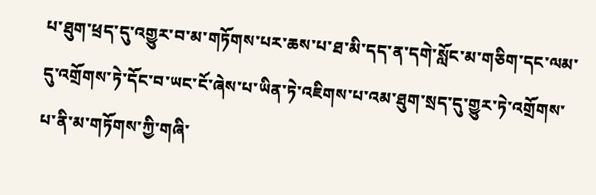པ་ཐུག་ཕྲད་དུ་འགྱུར་བ་མ་གཏོགས་པར་ཆས་པ་ཐ་མི་དད་ན་དགེ་སློང་མ་གཅིག་དང་ལམ་དུ་འགྲོགས་ཏེ་དོང་བ་ཡང་ངོ་ཞེས་པ་ཡིན་ཏེ་འཇིགས་པ་འམ་ཐུག་སྲད་དུ་གྱུར་ཏེ་འགྲོགས་པ་ནི་མ་གཏོགས་ཀྱི་གཞི་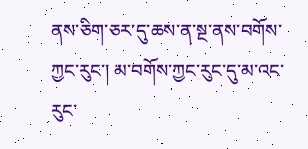ནས་ཅིག་ཅར་དུ་ཆས་ན་སྔ་ནས་བགོས་ཀྱང་རུང་། མ་བགོས་ཀྱང་རུང་དུ་མ་འང་རུང་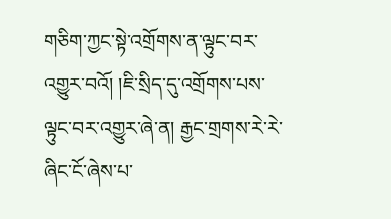གཅིག་ཀྱང་སྟེ་འགྲོགས་ན་ལྟུང་བར་འགྱུར་བའོ། །ཇི་སྲིད་དུ་འགྲོགས་པས་ལྟུང་བར་འགྱུར་ཞེ་ན། རྒྱང་གྲགས་རེ་རེ་ཞིང་ངོ་ཞེས་པ་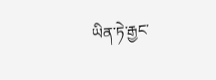ཡིན་ཏེ་རྒྱང་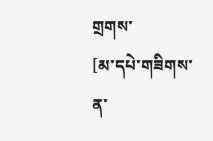གྲགས་
[མ་དཔེ་གཟིགས་ན་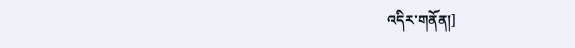འདིར་གནོན།]